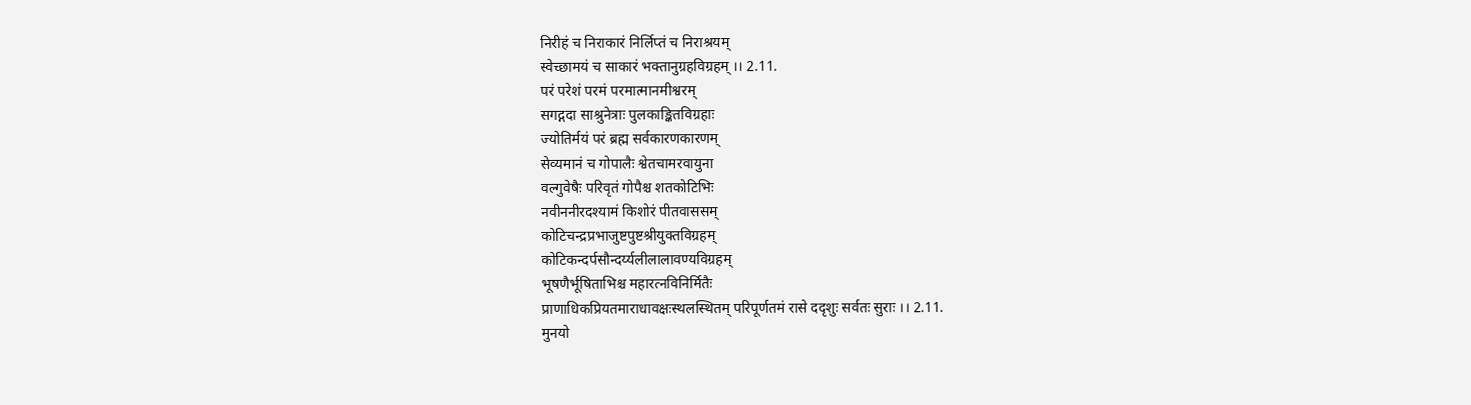निरीहं च निराकारं निर्लिप्तं च निराश्रयम्
स्वेच्छामयं च साकारं भक्तानुग्रहविग्रहम् ।। 2.11.
परं परेशं परमं परमात्मानमीश्वरम्
सगद्गदा साश्रुनेत्राः पुलकाङ्कितविग्रहाः
ज्योतिर्मयं परं ब्रह्म सर्वकारणकारणम्
सेव्यमानं च गोपालैः श्वेतचामरवायुना
वल्गुवेषैः परिवृतं गोपैश्च शतकोटिभिः
नवीननीरदश्यामं किशोरं पीतवाससम्
कोटिचन्द्रप्रभाजुष्टपुष्टश्रीयुक्तविग्रहम्
कोटिकन्दर्पसौन्दर्य्यलीलालावण्यविग्रहम्
भूषणैर्भूषिताभिश्च महारत्नविनिर्मितैः
प्राणाधिकप्रियतमाराधावक्षःस्थलस्थितम् परिपूर्णतमं रासे ददृशुः सर्वतः सुराः ।। 2.11.
मुनयो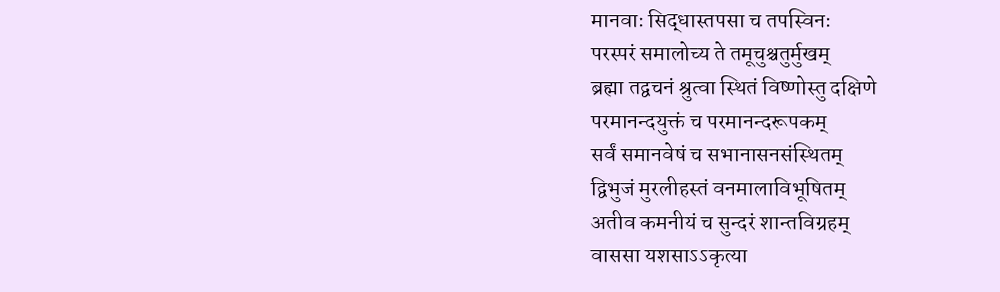मानवाः सिद्धास्तपसा च तपस्विनः
परस्परं समालोच्य ते तमूचुश्चतुर्मुखम्
ब्रह्मा तद्वचनं श्रुत्वा स्थितं विष्णोस्तु दक्षिणे
परमानन्दयुक्तं च परमानन्दरूपकम्
सर्वं समानवेषं च सभानासनसंस्थितम्
द्विभुजं मुरलीहस्तं वनमालाविभूषितम्
अतीव कमनीयं च सुन्दरं शान्तविग्रहम्
वाससा यशसाऽऽकृत्या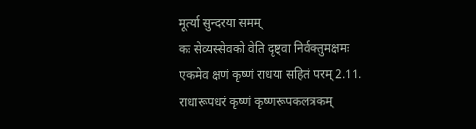मूर्त्या सुन्दरया समम्
कः सेव्यस्सेवको वेति दृष्ट्वा निर्वक्तुमक्षमः
एकमेव क्षणं कृष्णं राधया सहितं परम् 2.11.
राधारूपधरं कृष्णं कृष्णरूपकलत्रकम्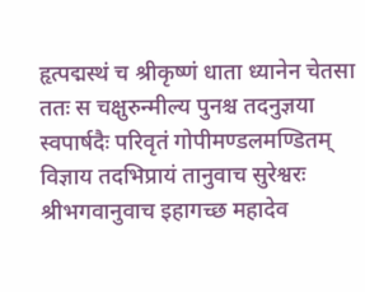हृत्पद्मस्थं च श्रीकृष्णं धाता ध्यानेन चेतसा
ततः स चक्षुरुन्मील्य पुनश्च तदनुज्ञया
स्वपार्षदैः परिवृतं गोपीमण्डलमण्डितम्
विज्ञाय तदभिप्रायं तानुवाच सुरेश्वरः
श्रीभगवानुवाच इहागच्छ महादेव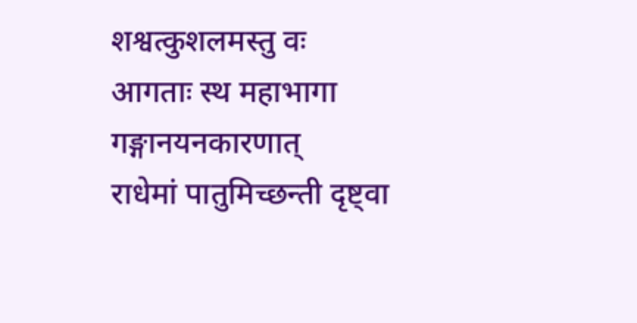शश्वत्कुशलमस्तु वः
आगताः स्थ महाभागा गङ्गानयनकारणात्
राधेमां पातुमिच्छन्ती दृष्ट्वा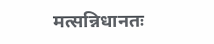मत्सन्निधानतः